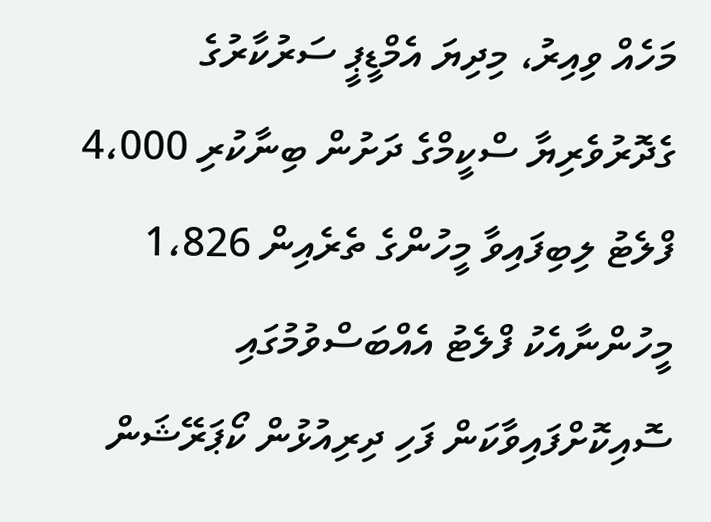މަހެއް ވިއިރު، މިދިޔަ އެމްޑީޕީ ސަރުކާރުގެ ގެދޮރުވެރިޔާ ސްކީމްގެ ދަށުން ބިނާކުރި 4،000 ފްލެޓު ލިބިފައިވާ މީހުންގެ ތެރެއިން 1،826 މީހުންނާއެކު ފްލެޓު އެއްބަސްވުމުގައި ސޮއިކޮށްފައިވާކަން ފަހި ދިރިއުޅުން ކޯޕަރޭޝަން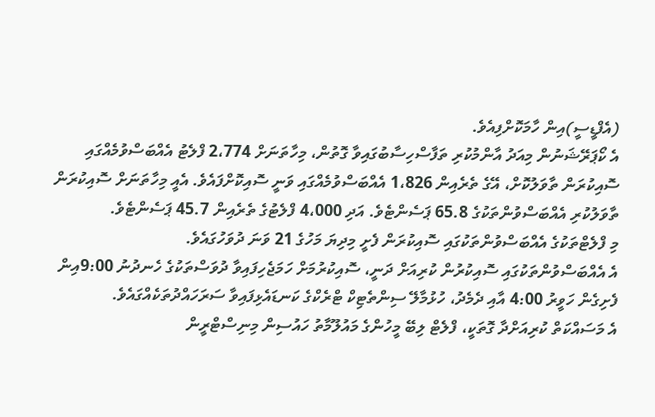(އެފްޑީސީ)އިން ހާމަކޮށްފިއެވެ.
އެ ކޯޕަރޭޝަނުން މިއަދު އާންމުކުރި ތަފާސްހިސާބުގައިވާ ގޮތުން، މިހާތަނަށް 2،774 ފްލެޓު އެއްބަސްވުމެއްގައި ސޮއިކުރަން ތާވަލުކޮށް، އޭގެ ތެރެއިން 1،826 އެއްބަސްވުމެއްގައި ވަނީ ސޮއިކޮށްފައެވެ. އެއީ މިހާތަނަށް ސޮއިކުރަން ތާވަލުކުރި އެއްބަސްވުންތަކުގެ 65.8 ޕަސެންޓެވެ. އަދި 4،000 ފްލެޓުގެ ތެރެއިން 45.7 ޕަސެންޓެވެ.
މި ފްލެޓްތަކުގެ އެއްބަސްވުންތަކުގައި ސޮއިކުރަން ފެށީ މިދިޔަ މަހުގެ 21 ވަނަ ދުވަހުގައެވެ.
އެ އެއްބަސްވުންތަކުގައި ސޮއިކުރުން ކުރިއަށް ދަނީ، ސޮއިކުރުމަށް ހަމަޖެހިފައިވާ ދުވަސްތަކުގެ ހެނދުނު 9:00އިން ފެށިގެން ހަވީރު 4:00 އާއި ދެމެދު، ހުޅުމާލޭ ސިންތެޓިކް ޓްރެކްގެ ކަނޑައެޅިފައިވާ ސަރަހައްދުތަކެއްގައެވެ.
އެ މަސައްކަތް ކުރިއަށްދާ ގޮތަކީ، ފްލެޓް ލިބޭ މީހުންގެ މައުލޫމާތު ހައުސިން މިނިސްޓްރީން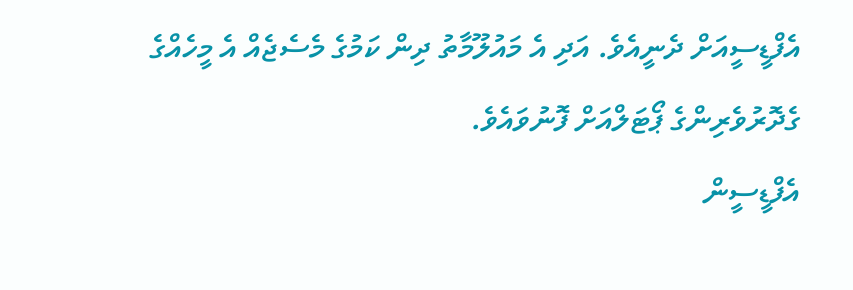އެފްޑީސީއަށް ދެނީއެވެ. އަދި އެ މައުލޫމާތު ދިން ކަމުގެ މެސެޖެއް އެ މީހެއްގެ ގެދޮރުވެރިންގެ ޕޯޓަލްއަށް ފޮނުވައެވެ.
އެފްޑީސީން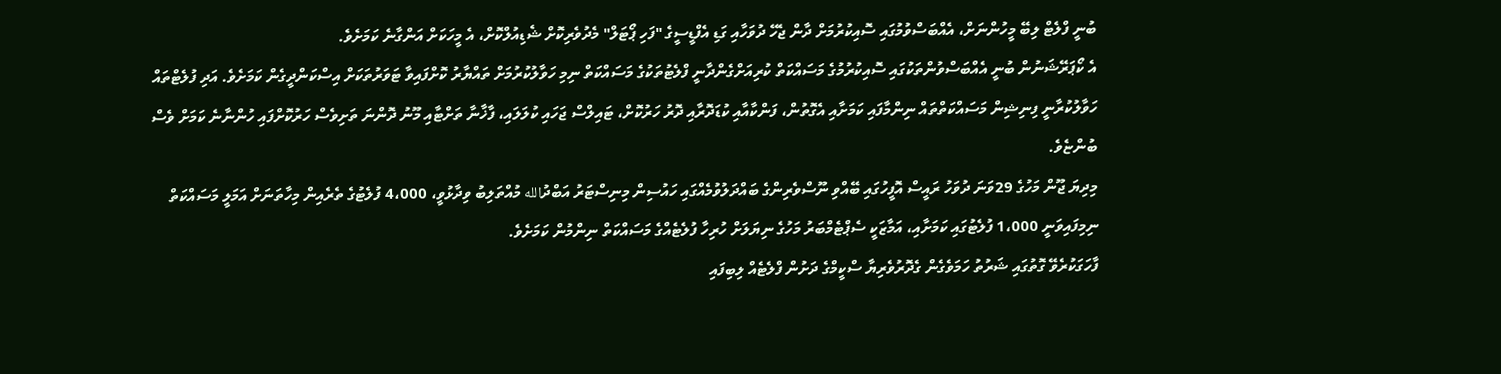ބުނީ ފްލެޓް ލިބޭ މީހުންނަށް، އެއްބަސްވުމުގައި ސޮއިކުރުމަށް ދާން ޖެހޭ ދުވަހާއި ގަޑި އެފްޑީސީގެ "ފަހި ޕޯޓަލް" މެދުވެރިކޮށް ޝެޑިއުލްކޮށް، އެ މީހަކަށް އަންގާނެ ކަމަށެވެ.
އެ ކޯޕަރޭޝަނުން ބުނީ އެއްބަސްވުންތަކުގައި ސޮއިކުރުމުގެ މަސައްކަތް ކުރިއަށްގެންދާނީ ފްލެޓުތަކުގެ މަސައްކަތް ނިމި ހަވާލުކުރުމަށް ތައްޔާރު ކޮށްފައިވާ ޓަވަރުތަކަށް އިސްކަންދީގެން ކަމަށެވެ. އަދި ފުލެޓްތައް ހަވާލުކުރާނީ ފިނިޝިން މަސައްކަތްތައް ނިންމާފައި ކަމަށާއި އެގޮތުން، ފަންކާއާއި ކުޑަދޮރާއި ދޮރު ހަރުކޮށް، ޓައިލްސް ޖަހައި ކުލަލައި، ފާޚާނާ ތަށްޓާއި މޫނު ދޮންނަ ތަށިވެސް ހަރުކޮށްފައި ހުންނާނެ ކަމަށް ވެސް ބުންޏެވެ.
މިދިޔަ ޖޫން މަހުގެ 29ވަނަ ދުވަހު ރައީސް އޮފީހުގައި ބޭއްވި ނޫސްވެރިންގެ ބައްދަލުވުމެއްގައި ހައުސިން މިނިސްޓަރު އަބްދުالله މުއްތަލިބު ވިދާޅުވީ، 4،000 ފުލެޓުގެ ތެރެއިން މިހާތަނަށް އަމަލީ މަސައްކަތް ނިމިފައިވަނީ 1،000 ފުލެޓުގައި ކަމަށާއި، އަމާޒަކީ ސެޕްޓެމްބަރު މަހުގެ ނިޔަލަށް ހުރިހާ ފުލެޓެއްގެ މަސައްކަތް ނިންމުން ކަމަށެވެ.
ފާހަގަކުރެވޭ ގޮތުގައި ޝަރުތު ހަމަވެގެން ގެދޮރުވެރިޔާ ސްކީމްގެ ދަށުން ފްލެޓެއް ލިބިފައި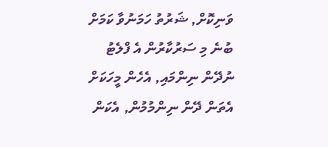ވަނިކޮށް, ޝަރުތު ހަމަނުވާ ކަމަށް ބުނެ މި ސަރުކާރުން އެ ފްލެޓު ނުދޭން ނިންމައި, އެހެން މީހަކަށް އެތަން ދޭން ނިންމުމުން, އެކަން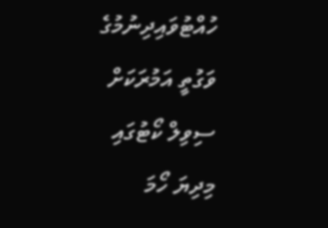ހުއްޓުވައިދިނުމުގެ ވަގުތީ އަމުރަކަށް ސިވިލް ކޯޓުގައި މިދިޔަ ހޯމަ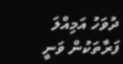ދުވަހު އަމިއްލަ ފަރާތަކުން ވަނީ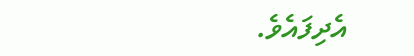އެދިފައެވެ.